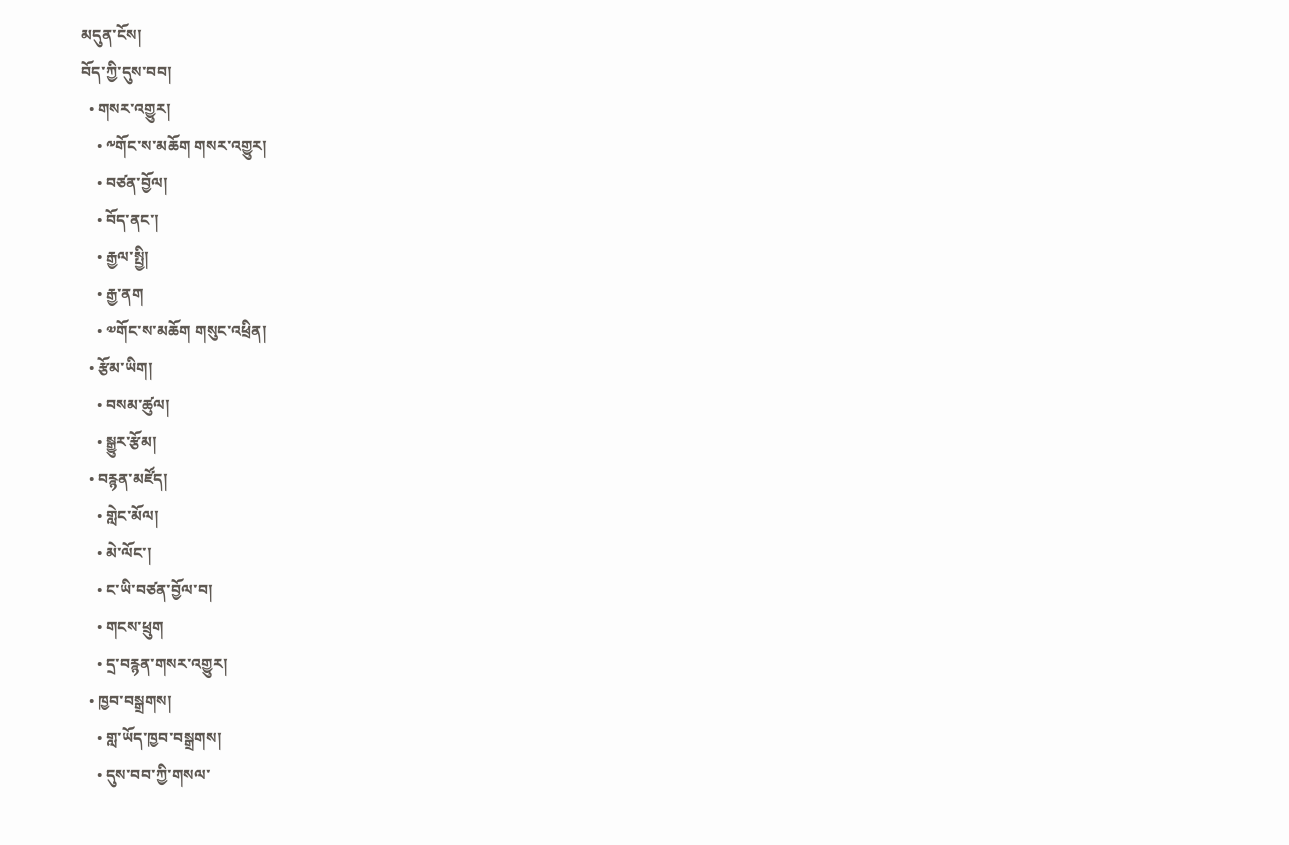མདུན་ངོས།
བོད་ཀྱི་དུས་བབ།
  • གསར་འགྱུར།
    • ༸གོང་ས་མཆོག གསར་འགྱུར།
    • བཙན་བྱོལ།
    • བོད་ནང་།
    • རྒྱལ་སྤྱི།
    • རྒྱ་ནག
    • ༧གོང་ས་མཆོག གསུང་འཕྲིན།
  • རྩོམ་ཡིག།
    • བསམ་ཚུལ།
    • སྒྱུར་རྩོམ།
  • བརྙན་མཛོད།
    • གླེང་མོལ།
    • མེ་ལོང་།
    • ང་ཡི་བཙན་བྱོལ་བ།
    • གངས་ཕྲུག
    • དྲ་བརྙན་གསར་འགྱུར།
  • ཁྱབ་བསྒྲགས།
    • གླ་ཡོད་ཁྱབ་བསྒྲགས།
    • དུས་བབ་ཀྱི་གསལ་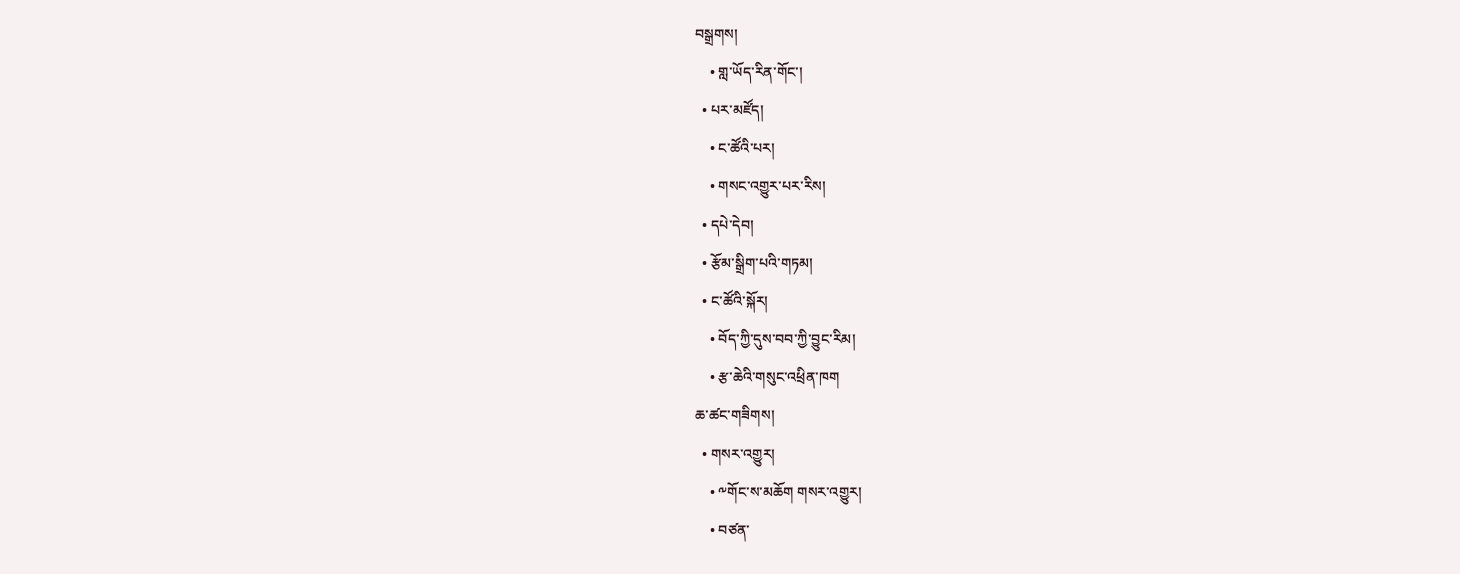བསྒྲགས།
    • གླ་ཡོད་རིན་གོང་།
  • པར་མཛོད།
    • ང་ཚོའི་པར།
    • གསང་འགྱུར་པར་རིས།
  • དཔེ་དེབ།
  • རྩོམ་སྒྲིག་པའི་གཏམ།
  • ང་ཚོའི་སྐོར།
    • བོད་ཀྱི་དུས་བབ་ཀྱི་བྱུང་རིམ།
    • རྩ་ཆེའི་གསུང་འཕྲིན་ཁག
ཆ་ཚང་གཟིགས།
  • གསར་འགྱུར།
    • ༸གོང་ས་མཆོག གསར་འགྱུར།
    • བཙན་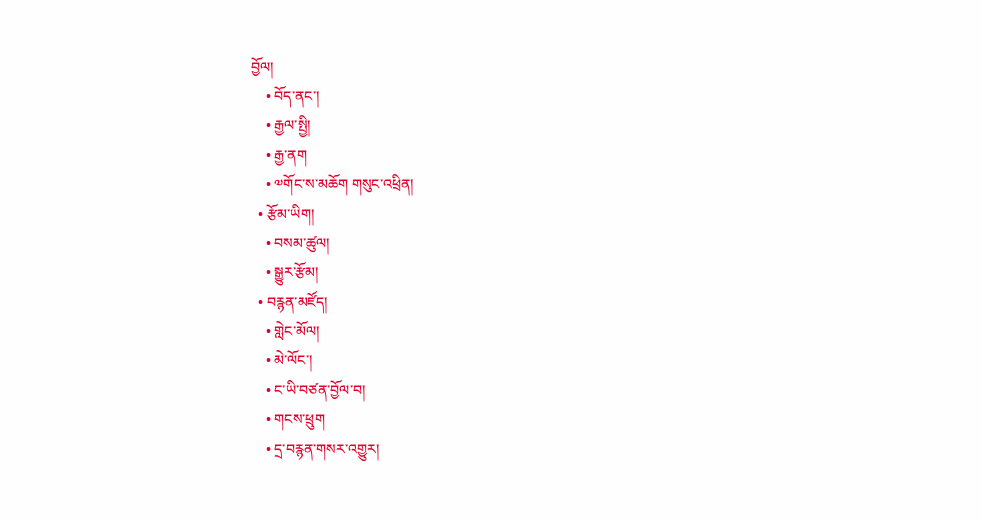བྱོལ།
    • བོད་ནང་།
    • རྒྱལ་སྤྱི།
    • རྒྱ་ནག
    • ༧གོང་ས་མཆོག གསུང་འཕྲིན།
  • རྩོམ་ཡིག།
    • བསམ་ཚུལ།
    • སྒྱུར་རྩོམ།
  • བརྙན་མཛོད།
    • གླེང་མོལ།
    • མེ་ལོང་།
    • ང་ཡི་བཙན་བྱོལ་བ།
    • གངས་ཕྲུག
    • དྲ་བརྙན་གསར་འགྱུར།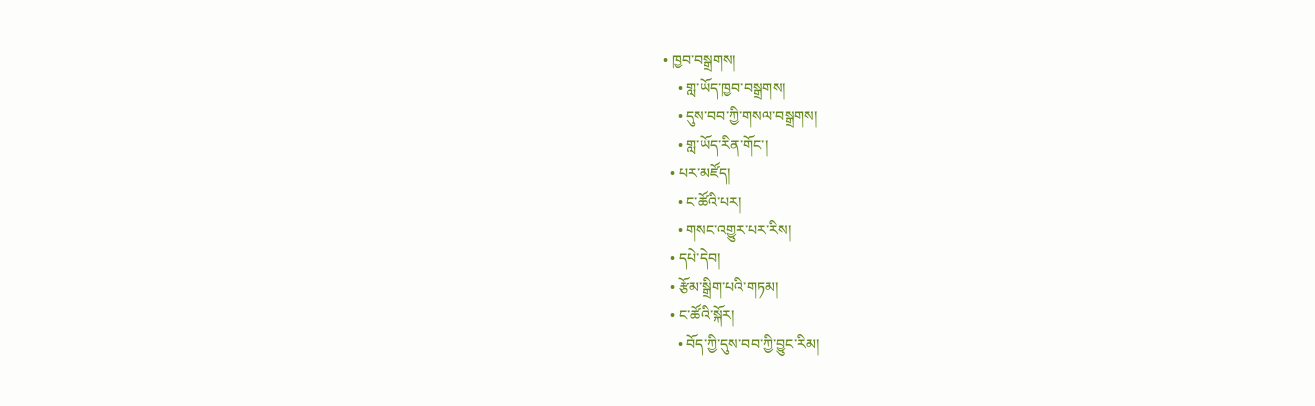• ཁྱབ་བསྒྲགས།
    • གླ་ཡོད་ཁྱབ་བསྒྲགས།
    • དུས་བབ་ཀྱི་གསལ་བསྒྲགས།
    • གླ་ཡོད་རིན་གོང་།
  • པར་མཛོད།
    • ང་ཚོའི་པར།
    • གསང་འགྱུར་པར་རིས།
  • དཔེ་དེབ།
  • རྩོམ་སྒྲིག་པའི་གཏམ།
  • ང་ཚོའི་སྐོར།
    • བོད་ཀྱི་དུས་བབ་ཀྱི་བྱུང་རིམ།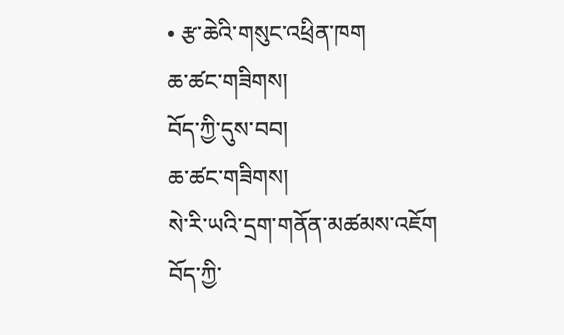• རྩ་ཆེའི་གསུང་འཕྲིན་ཁག
ཆ་ཚང་གཟིགས།
བོད་ཀྱི་དུས་བབ།
ཆ་ཚང་གཟིགས།
སེ་རི་ཡའི་དྲག་གནོན་མཚམས་འཇོག
བོད་ཀྱི་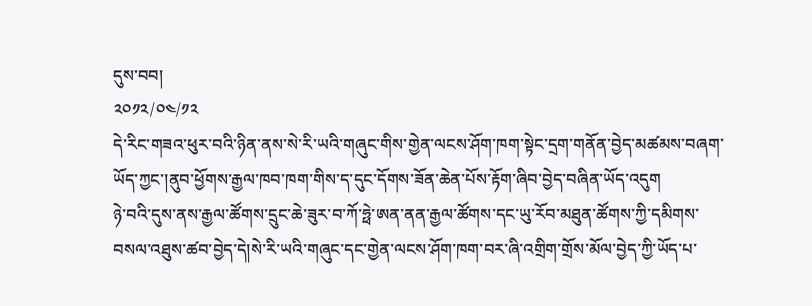དུས་བབ།
༢༠༡༢/༠༤/༡༢
དེ་རིང་གཟའ་ཕུར་བའི་ཉིན་ནས་སེ་རི་ཡའི་གཞུང་གིས་གྱེན་ལངས་ཤོག་ཁག་སྟེང་དྲག་གནོན་བྱེད་མཚམས་བཞག་ཡོད་ཀྱང་།ནུབ་ཕྱོགས་རྒྱལ་ཁབ་ཁག་གིས་ད་དུང་དོགས་ཟོན་ཆེན་པོས་རྟོག་ཞིབ་བྱེད་བཞིན་ཡོད་འདུག
ཉེ་བའི་དུས་ནས་རྒྱལ་ཚོགས་དྲུང་ཆེ་ཟུར་བ་ཀོ་ཧྥེ་ཨན་ནན་རྒྱལ་ཚོགས་དང་ཡུ་རོབ་མཐུན་ཚོགས་ཀྱི་དམིགས་བསལ་འཐུས་ཚབ་བྱེད་དེ།སེ་རི་ཡའི་གཞུང་དང་གྱེན་ལངས་ཤོག་ཁག་བར་ཞི་འགྲིག་གྲོས་མོལ་བྱེད་ཀྱི་ཡོད་པ་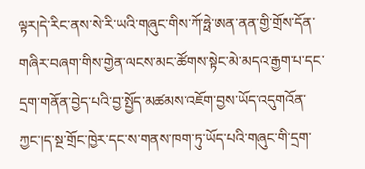ལྟར།དེ་རིང་ནས་སེ་རི་ཡའི་གཞུང་གིས་ཀོ་ཧྥེ་ཨན་ནན་གྱི་གྲོས་དོན་གཞིར་བཞག་གིས་གྱེན་ལངས་མང་ཚོགས་སྟེང་མེ་མདའ་རྒྱག་པ་དང་དྲག་གནོན་བྱེད་པའི་བྱ་སྤྱོད་མཚམས་འཇོག་བྱས་ཡོད་འདུགའོན་ཀྱང་།ད་སྔ་གྲོང་ཁྱེར་དང་ས་གནས་ཁག་ཏུ་ཡོད་པའི་གཞུང་གི་དྲག་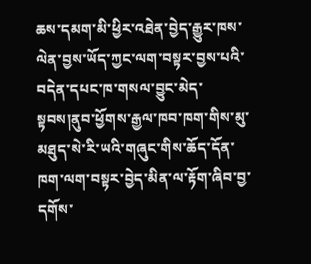ཆས་དམག་མི་ཕྱིར་འཐེན་བྱེད་རྒྱུར་ཁས་ལེན་བྱས་ཡོད་ཀྱང་ལག་བསྟར་བྱས་པའི་བདེན་དཔང་ཁ་གསལ་བྱུང་མེད་སྟབས།ནུབ་ཕྱོགས་རྒྱལ་ཁབ་ཁག་གིས་མུ་མཐུད་སེ་རི་ཡའི་གཞུང་གིས་ཆོད་དོན་ཁག་ལག་བསྟར་བྱེད་མིན་ལ་རྟོག་ཞིབ་བྱ་དགོས་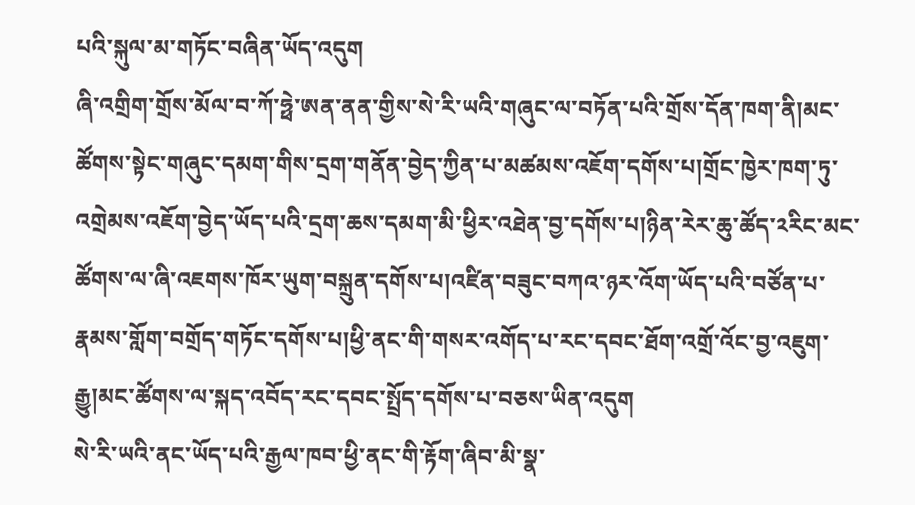པའི་སྐུལ་མ་གཏོང་བཞིན་ཡོད་འདུག
ཞི་འགྲིག་གྲོས་མོལ་བ་ཀོ་ཧྥེ་ཨན་ནན་གྱིས་སེ་རི་ཡའི་གཞུང་ལ་བཏོན་པའི་གྲོས་དོན་ཁག་ནི།མང་ཚོགས་སྟེང་གཞུང་དམག་གིས་དྲག་གནོན་བྱེད་ཀྱིན་པ་མཚམས་འཇོག་དགོས་པ།གྲོང་ཁྱེར་ཁག་ཏུ་འགྲེམས་འཇོག་བྱེད་ཡོད་པའི་དྲག་ཆས་དམག་མི་ཕྱིར་འཐེན་བྱ་དགོས་པ།ཉིན་རེར་ཆུ་ཚོད་༢རིང་མང་ཚོགས་ལ་ཞི་འཇགས་ཁོར་ཡུག་བསྐྲུན་དགོས་པ།འཛིན་བཟུང་བཀའ་ཉར་འོག་ཡོད་པའི་བཙོན་པ་རྣམས་གློག་བགྲོད་གཏོང་དགོས་པ།ཕྱི་ནང་གི་གསར་འགོད་པ་རང་དབང་ཐོག་འགྲོ་འོང་བྱ་འཇུག་རྒྱུ།མང་ཚོགས་ལ་སྐད་འབོད་རང་དབང་སྤྲོད་དགོས་པ་བཅས་ཡིན་འདུག
སེ་རི་ཡའི་ནང་ཡོད་པའི་རྒྱལ་ཁབ་ཕྱི་ནང་གི་རྟོག་ཞིབ་མི་སྣ་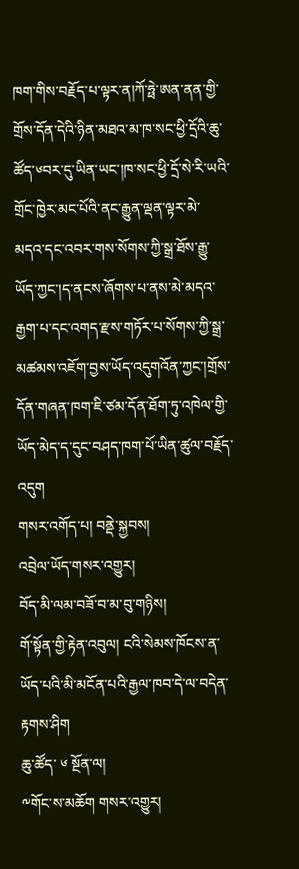ཁག་གིས་བརྗོད་པ་ལྟར་ན།ཀོ་ཧྥེ་ཨན་ནན་གྱི་གྲོས་དོན་དེའི་ཉིན་མཐའ་མ་ཁ་སང་ཕྱི་དྲོའི་ཆུ་ཚོད་༦བར་དུ་ཡིན་ཡང་།ཁ་སང་ཕྱི་དྲོ་སེ་རི་ཡའི་གྲོང་ཁྱེར་མང་པོའི་ནང་རྒྱུན་ལྡན་ལྟར་མེ་མདའ་དང་འབར་གས་སོགས་ཀྱི་སྒྲ་ཐོས་རྒྱུ་ཡོད་ཀྱང་།ད་ནངས་ཞོགས་པ་ནས་མེ་མདའ་རྒྱག་པ་དང་འགད་རྫས་གཏོར་པ་སོགས་ཀྱི་སྒྲ་མཚམས་འཇོག་བྱས་ཡོད་འདུགའོན་ཀྱང་།གྲོས་དོན་གཞན་ཁག་ཇི་ཙམ་དོན་ཐོག་ཏུ་འཁེལ་གྱི་ཡོད་མེད་ད་དུང་བཤད་ཁག་པོ་ཡིན་ཚུལ་བརྗོད་འདུག
གསར་འགོད་པ། བནྡེ་སྐྱབས།
འབྲེལ་ཡོད་གསར་འགྱུར།
བོད་མི་ལམ་བཟོ་བ་མ་བུ་གཉིས།
གོ་སྟོན་གྱི་རྟེན་འབུལ། ངའི་སེམས་ཁོངས་ན་ཡོད་པའི་མི་མངོན་པའི་རྒྱལ་ཁབ་དེ་ལ་བདེན་རྟགས་ཤིག
ཆུ་ཚོད་ ༦ སྔོན་ལ།
༸གོང་ས་མཆོག གསར་འགྱུར།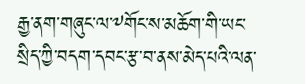རྒྱ་ནག་གཞུང་ལ་༸གོང་ས་མཆོག་གི་ཡང་སྲིད་ཀྱི་བདག་དབང་རྩ་བ་ནས་མེད་པའི་ལན་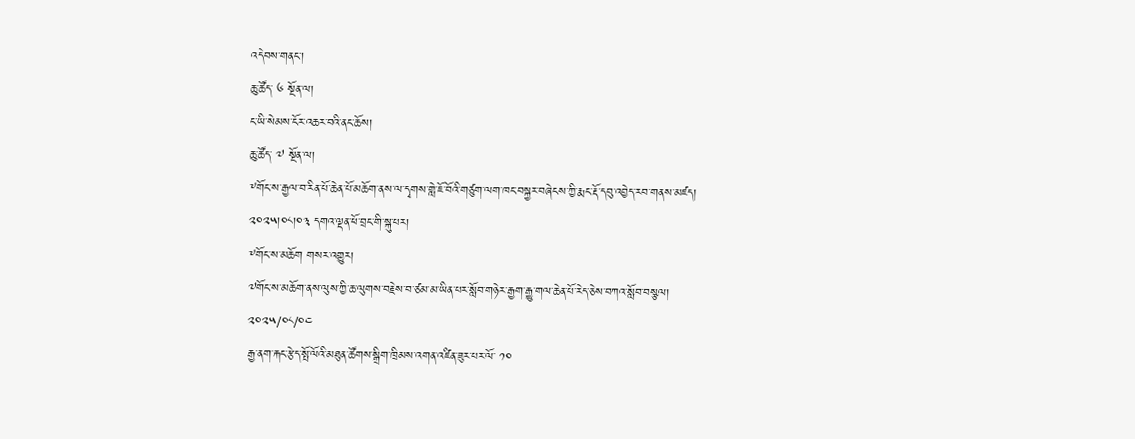འདེབས་གནང་།
ཆུ་ཚོད་ ༦ སྔོན་ལ།
ང་ཡི་སེམས་ངོར་འཆར་བའི་ནང་ཆོས།
ཆུ་ཚོད་ ༧ སྔོན་ལ།
༸གོང་ས་རྒྱལ་བ་རིན་པོ་ཆེན་པོ་མཆོག་ནས་ལ་དྭགས་གླེ་ཇོ་བོའི་གཙུག་ལག་ཁང་བསྐྱར་བཞེངས་ཀྱི་རྨང་རྡོ་དབུ་འབྱེད་རབ་གནས་མཛད། ༢༠༢༥།༠༨།༠༣ དགའ་ལྡན་ཕོ་བྲང་གི་སྐུ་པར།
༸གོང་ས་མཆོག གསར་འགྱུར།
༧གོང་ས་མཆོག་ནས་ལུས་ཀྱི་ཆ་ལུགས་བརྗེས་བ་ཙམ་མ་ཡིན་པར་སློབ་གཉེར་རྒྱག་རྒྱུ་གལ་ཆེན་པོ་རེད་ཅེས་བཀའ་སློབ་བསྩལ།
༢༠༢༥/༠༨/༠༤
རྒྱ་ནག་རྐང་རྩེད་སྤོ་ལོའི་མཐུན་ཚོགས་སྒྲིག་ཁྲིམས་འགན་འཛིན་ཟུར་པར་ལོ་ ༡༠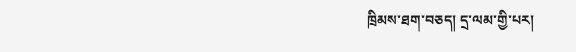ཁྲིམས་ཐག་བཅད། དྲ་ལམ་གྱི་པར།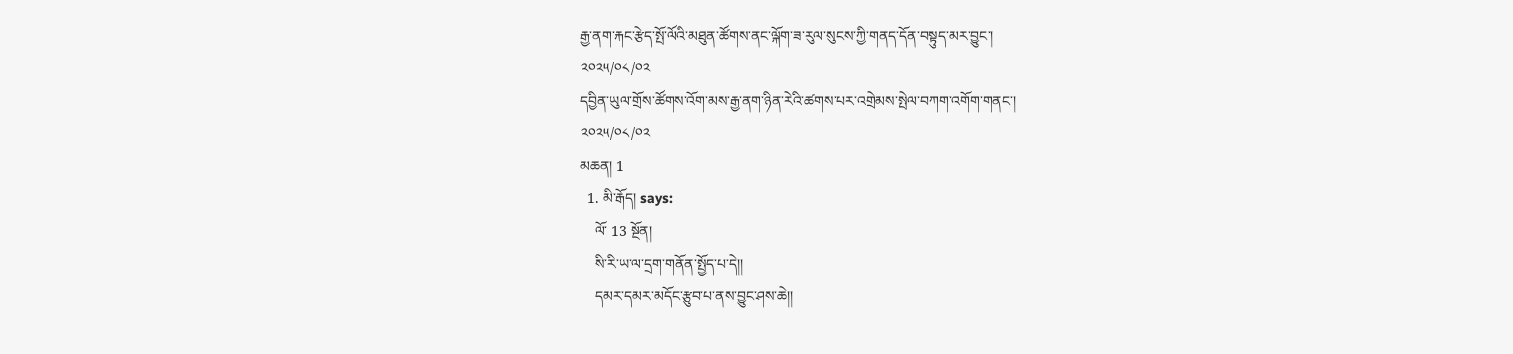རྒྱ་ནག་རྐང་རྩེད་སྤོ་ལོའི་མཐུན་ཚོགས་ནང་ལྐོག་ཟ་རུལ་སུངས་ཀྱི་གནད་དོན་བསྟུད་མར་བྱུང་།
༢༠༢༥/༠༨/༠༢
དབྱིན་ཡུལ་གྲོས་ཚོགས་འོག་མས་རྒྱ་ནག་ཉིན་རེའི་ཚགས་པར་འགྲེམས་སྤེལ་བཀག་འགོག་གནང་།
༢༠༢༥/༠༨/༠༢
མཆན། 1
  1. མི་རྒོད། says:
    ལོ་ 13 སྔོན།
    སི་རི་ཡ་ལ་དྲག་གནོན་སྤྱོད་པ་དེ།།
    དམར་དམར་མདོང་རྩུབ་པ་ནས་བྱུང་ཤས་ཆེ།།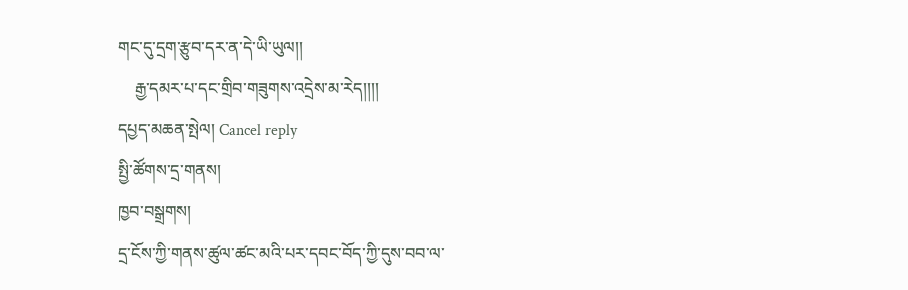གང་དུ་དྲག་རྩུབ་དར་ན་དེ་ཡི་ཡུལ།།
    རྒྱ་དམར་པ་དང་གྲིབ་གཟུགས་འདྲེས་མ་རེད།།།།
དཔྱད་མཆན་སྤེལ། Cancel reply
སྤྱི་ཚོགས་དྲ་གནས།
ཁྱབ་བསྒྲགས།
དྲ་ངོས་ཀྱི་གནས་ཚུལ་ཚང་མའི་པར་དབང་བོད་ཀྱི་དུས་བབ་ལ་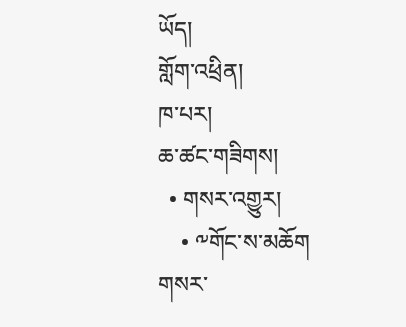ཡོད།
གློག་འཕྲིན།
ཁ་པར།
ཆ་ཚང་གཟིགས།
  • གསར་འགྱུར།
    • ༸གོང་ས་མཆོག གསར་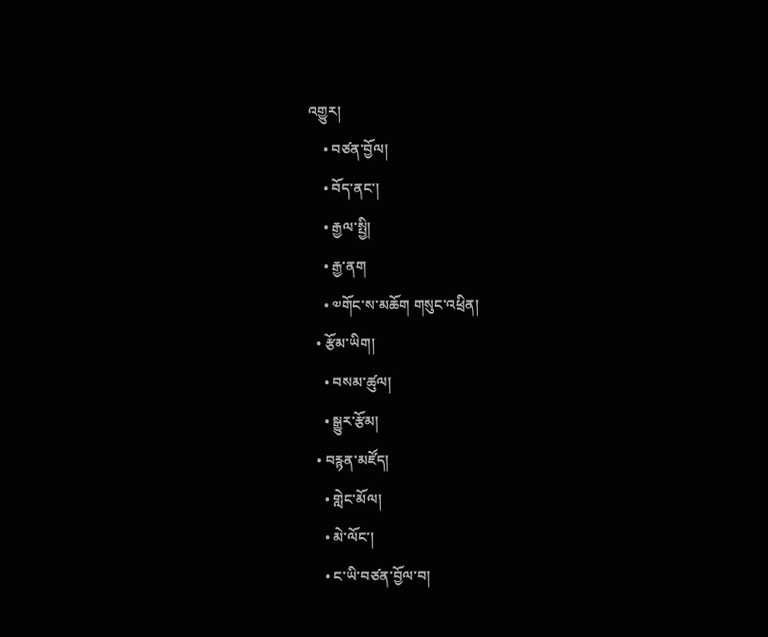འགྱུར།
    • བཙན་བྱོལ།
    • བོད་ནང་།
    • རྒྱལ་སྤྱི།
    • རྒྱ་ནག
    • ༧གོང་ས་མཆོག གསུང་འཕྲིན།
  • རྩོམ་ཡིག།
    • བསམ་ཚུལ།
    • སྒྱུར་རྩོམ།
  • བརྙན་མཛོད།
    • གླེང་མོལ།
    • མེ་ལོང་།
    • ང་ཡི་བཙན་བྱོལ་བ།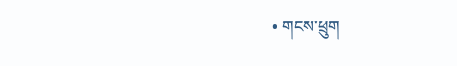• གངས་ཕྲུག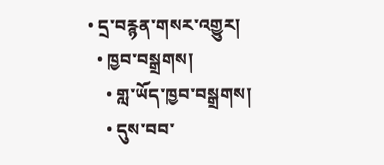• དྲ་བརྙན་གསར་འགྱུར།
  • ཁྱབ་བསྒྲགས།
    • གླ་ཡོད་ཁྱབ་བསྒྲགས།
    • དུས་བབ་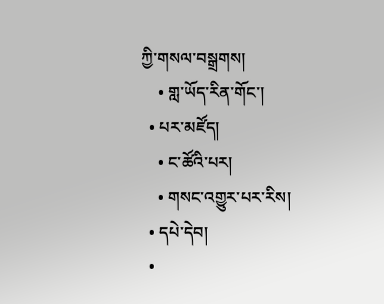ཀྱི་གསལ་བསྒྲགས།
    • གླ་ཡོད་རིན་གོང་།
  • པར་མཛོད།
    • ང་ཚོའི་པར།
    • གསང་འགྱུར་པར་རིས།
  • དཔེ་དེབ།
  •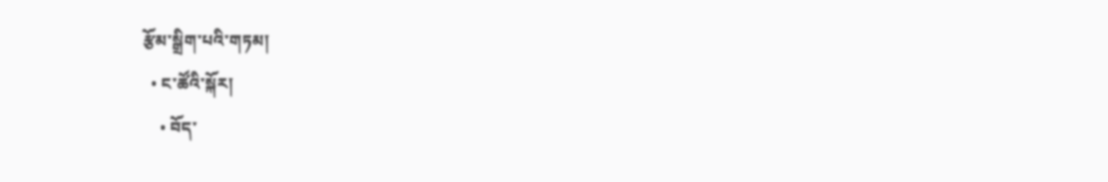རྩོམ་སྒྲིག་པའི་གཏམ།
  • ང་ཚོའི་སྐོར།
    • བོད་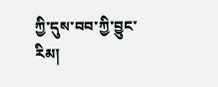ཀྱི་དུས་བབ་ཀྱི་བྱུང་རིམ།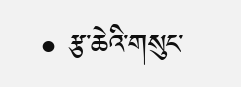• རྩ་ཆེའི་གསུང་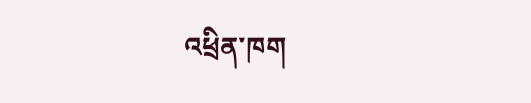འཕྲིན་ཁག